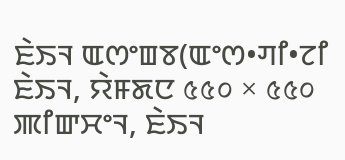ꯐꯥꯏꯜ ꯑꯁꯦꯡꯕ(ꯑꯦꯁ•ꯚꯤ•ꯖꯤ ꯐꯥꯏꯜ, ꯌꯥꯝꯗꯅ ৫৫০ × ৫৫০ ꯄꯤꯛꯆꯦꯜ, ꯐꯥꯏꯜ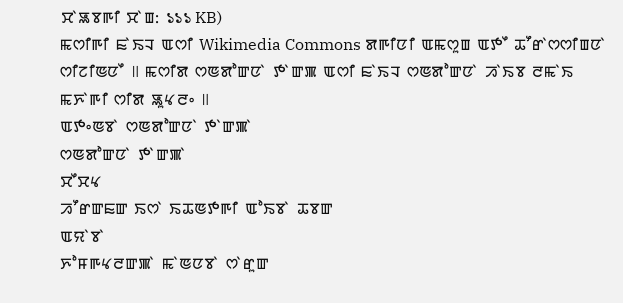ꯆꯥꯎꯕꯒꯤ ꯆꯥꯡ: ১১১ KB)
ꯃꯁꯤꯒꯤ ꯐꯥꯏꯜ ꯑꯁꯤ Wikimedia Commons ꯗꯒꯤꯅꯤ ꯑꯃꯁꯨꯡ ꯑꯇꯩ ꯊꯧꯔꯥꯁꯁꯤꯡꯅꯥ ꯁꯤꯖꯤꯟꯅꯩ ꯫ ꯃꯁꯤꯗ ꯁꯟꯗꯣꯛꯅꯥ ꯇꯥꯛꯄ ꯑꯁꯤ ꯐꯥꯏꯜ ꯁꯟꯗꯣꯛꯅꯥ ꯍꯥꯏꯕ ꯂꯃꯥꯏ ꯃꯈꯥꯒꯤ ꯁꯤꯗ ꯎꯨꯠꯂꯦ ꯫
ꯑꯇꯦꯟꯕꯥ ꯁꯟꯗꯣꯛꯅꯥ ꯇꯥꯛꯄꯥ
ꯁꯟꯗꯣꯛꯅꯥ ꯇꯥꯛꯄꯥ
ꯆꯩꯆꯠ
ꯍꯧꯔꯛꯐꯛ ꯏꯁꯥ ꯏꯊꯟꯇꯒꯤ ꯑꯣꯏꯕꯥ ꯊꯕꯛ
ꯑꯌꯥꯕꯥ
ꯈꯣꯝꯒꯠꯂꯛꯄꯥ ꯃꯥꯟꯅꯕꯥ ꯁꯥꯔꯨꯛ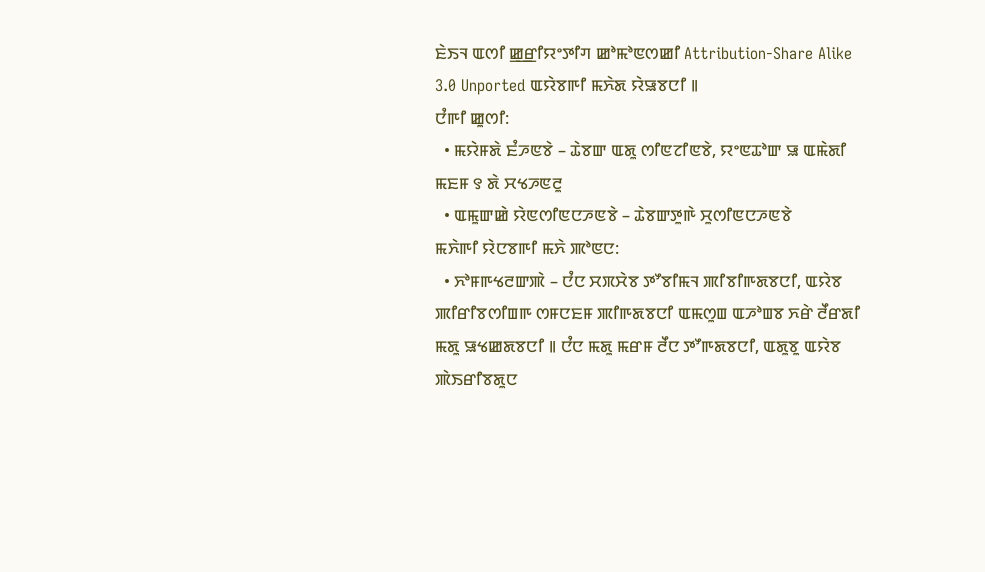ꯐꯥꯏꯜ ꯑꯁꯤ ꯀ꯭ꯔꯤꯌꯦꯇꯤꯚ ꯀꯣꯃꯣꯟꯁꯀꯤ Attribution-Share Alike 3.0 Unported ꯑꯌꯥꯕꯒꯤ ꯃꯈꯥꯗ ꯌꯥꯎꯕꯅꯤ ꯫
ꯅꯪꯒꯤ ꯀꯨꯁꯤ:
  • ꯃꯌꯥꯝꯗꯥ ꯐꯪꯍꯟꯕꯥ – ꯊꯥꯕꯛ ꯑꯗꯨ ꯁꯤꯟꯖꯤꯟꯕꯥ, ꯌꯦꯟꯊꯣꯛ ꯎ ꯑꯃꯥꯗꯤ ꯃꯐꯝ ꯱ ꯗꯥ ꯆꯠꯍꯟꯂꯨ
  • ꯑꯃꯨꯛꯀꯥ ꯌꯥꯟꯁꯤꯟꯅꯍꯟꯕꯥ – ꯊꯥꯕꯛꯇꯨꯒꯥ ꯆꯨꯁꯤꯟꯅꯍꯟꯕꯥ
ꯃꯈꯥꯒꯤ ꯌꯥꯅꯕꯒꯤ ꯃꯈꯥ ꯄꯣꯟꯅ:
  • ꯈꯣꯝꯒꯠꯂꯛꯄꯥ – ꯅꯪꯅ ꯆꯞꯆꯥꯕ ꯇꯧꯕꯤꯃꯜ ꯄꯤꯕꯤꯒꯗꯕꯅꯤ, ꯑꯌꯥꯕ ꯄꯤꯔꯤꯕꯁꯤꯡꯒ ꯁꯝꯅꯐꯝ ꯄꯤꯒꯗꯕꯅꯤ ꯑꯃꯁꯨꯡ ꯑꯍꯣꯡꯕ ꯈꯔꯥ ꯂꯩꯔꯗꯤ ꯃꯗꯨ ꯎꯠꯀꯗꯕꯅꯤ ꯫ ꯅꯪꯅ ꯃꯗꯨ ꯃꯔꯝ ꯂꯩꯅ ꯇꯧꯒꯗꯕꯅꯤ, ꯑꯗꯨꯕꯨ ꯑꯌꯥꯕ ꯄꯥꯏꯔꯤꯕꯗꯨꯅ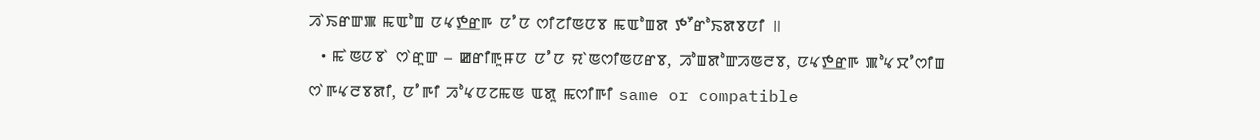ꯍꯥꯏꯔꯛꯄ ꯃꯑꯣꯡ ꯅꯠꯇ꯭ꯔꯒ ꯅꯪꯅ ꯁꯤꯖꯤꯟꯅꯕ ꯃꯑꯣꯡꯗ ꯇꯧꯔꯣꯏꯗꯕꯅꯤ ꯫
  • ꯃꯥꯟꯅꯕꯥ ꯁꯥꯔꯨꯛ – ꯀꯔꯤꯒꯨꯝꯅ ꯅꯪꯅ ꯌꯥꯟꯁꯤꯟꯅꯔꯕ, ꯍꯣꯡꯗꯣꯛꯍꯟꯂꯕ, ꯅꯠꯇ꯭ꯔꯒ ꯄꯣꯠꯆꯪꯁꯤꯡ ꯁꯥꯒꯠꯂꯕꯗꯤ, ꯅꯪꯒꯤ ꯍꯣꯠꯅꯖꯃꯟ ꯑꯗꯨ ꯃꯁꯤꯒꯤ same or compatible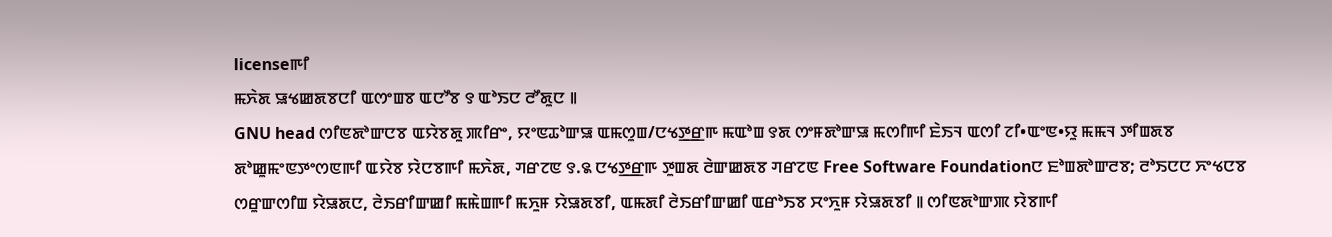licenseꯒꯤ
ꯃꯈꯥꯗ ꯎꯠꯀꯗꯕꯅꯤ ꯑꯁꯦꯡꯕ ꯑꯅꯧꯕ ꯱ ꯑꯣꯏꯅ ꯂꯧꯗꯨꯅ ꯫
GNU head ꯁꯤꯟꯗꯣꯛꯅꯕ ꯑꯌꯥꯕꯗꯨ ꯄꯤꯔꯦ, ꯌꯦꯟꯊꯣꯛꯎ ꯑꯃꯁꯨꯡ/ꯅꯠꯇ꯭ꯔꯒ ꯃꯑꯣꯡ ꯱ꯗ ꯁꯦꯝꯗꯣꯛꯎ ꯃꯁꯤꯒꯤ ꯐꯥꯏꯜ ꯑꯁꯤ ꯖꯤ•ꯑꯦꯟ•ꯌꯨ ꯃꯃꯜ ꯇꯤꯡꯗꯕ ꯗꯣꯀꯨꯃꯦꯟꯇꯦꯁꯟꯒꯤ ꯑꯌꯥꯕ ꯌꯥꯅꯕꯒꯤ ꯃꯈꯥꯗ, ꯚꯔꯖꯟ ꯱.꯲ ꯅꯠꯇ꯭ꯔꯒ ꯇꯨꯡꯗ ꯂꯥꯛꯀꯗꯕ ꯚꯔꯖꯟ Free Software Foundationꯅ ꯐꯣꯡꯗꯣꯛꯂꯕ; ꯂꯣꯏꯅꯅ ꯈꯦꯠꯅꯕ ꯁꯔꯨꯛꯁꯤꯡ ꯌꯥꯎꯗꯅ, ꯂꯥꯏꯔꯤꯛꯀꯤ ꯃꯃꯥꯡꯒꯤ ꯃꯈꯨꯝ ꯌꯥꯎꯗꯕꯤ, ꯑꯃꯗꯤ ꯂꯥꯏꯔꯤꯛꯀꯤ ꯑꯔꯣꯏꯕ ꯆꯦꯈꯨꯝ ꯌꯥꯎꯗꯕꯤ ꯫ ꯁꯤꯟꯗꯣꯛꯄ ꯌꯥꯕꯒꯤ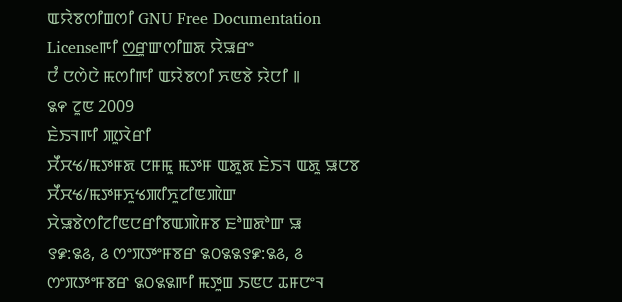ꯑꯌꯥꯕꯁꯤꯡꯁꯤ GNU Free Documentation Licenseꯒꯤ ꯁ꯭ꯔꯨꯛꯁꯤꯡꯗ ꯌꯥꯎꯔꯦ
ꯅꯪ ꯅꯁꯥꯅꯥ ꯃꯁꯤꯒꯤ ꯑꯌꯥꯕꯁꯤ ꯈꯟꯕꯥ ꯌꯥꯅꯤ ꯫
꯲꯵ ꯖꯨꯟ 2009
ꯐꯥꯏꯜꯒꯤ ꯄꯨꯋꯥꯔꯤ
ꯆꯩꯆꯠ/ꯃꯇꯝꯗ ꯅꯝꯃꯨ ꯃꯇꯝ ꯑꯗꯨꯗ ꯐꯥꯏꯜ ꯑꯗꯨ ꯎꯅꯕ
ꯆꯩꯆꯠ/ꯃꯇꯝꯈꯨꯠꯄꯤꯈꯨꯖꯤꯟꯄꯥꯛ ꯆꯥꯎꯕꯥꯁꯤꯖꯤꯟꯅꯔꯤꯕꯑꯄꯥꯝꯕ ꯐꯣꯡꯗꯣꯛ ꯎ
꯱꯹:꯲꯴, ꯴ ꯁꯦꯞꯇꯦꯝꯕꯔ ꯲꯰꯲꯲꯱꯹:꯲꯴, ꯴ ꯁꯦꯞꯇꯦꯝꯕꯔ ꯲꯰꯲꯲ꯒꯤ ꯃꯇꯨꯡ ꯏꯟꯅ ꯊꯝꯅꯦꯜ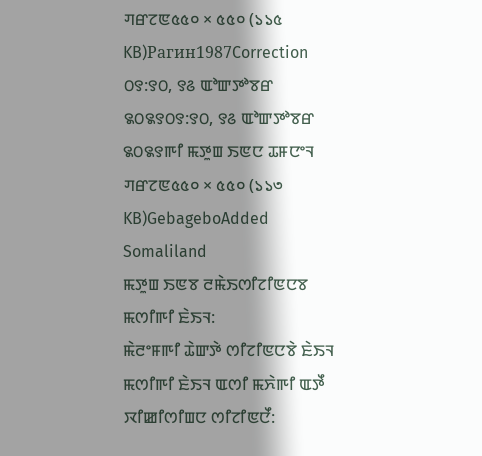ꯚꯔꯖꯟ৫৫০ × ৫৫০ (১১৫ KB)Рагин1987Correction
꯰꯱:꯱꯰, ꯱꯴ ꯑꯣꯛꯇꯣꯕꯔ ꯲꯰꯲꯱꯰꯱:꯱꯰, ꯱꯴ ꯑꯣꯛꯇꯣꯕꯔ ꯲꯰꯲꯱ꯒꯤ ꯃꯇꯨꯡ ꯏꯟꯅ ꯊꯝꯅꯦꯜ ꯚꯔꯖꯟ৫৫০ × ৫৫০ (১১৩ KB)GebageboAdded Somaliland
ꯃꯇꯨꯡ ꯏꯟꯕ ꯂꯃꯥꯏꯁꯤꯖꯤꯟꯅꯕ ꯃꯁꯤꯒꯤ ꯐꯥꯏꯜ:
ꯃꯥꯂꯦꯝꯒꯤ ꯊꯥꯛꯇꯥ ꯁꯤꯖꯤꯟꯅꯕꯥ ꯐꯥꯏꯜ
ꯃꯁꯤꯒꯤ ꯐꯥꯏꯜ ꯑꯁꯤ ꯃꯈꯥꯒꯤ ꯑꯇꯩ ꯋꯤꯀꯤꯁꯤꯡꯅ ꯁꯤꯖꯤꯟꯅꯩ: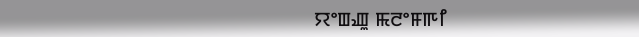ꯌꯦꯡꯉꯨ ꯃꯂꯦꯝꯒꯤ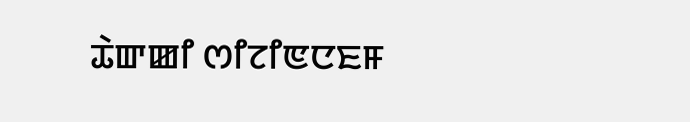ꯊꯥꯛꯀꯤ ꯁꯤꯖꯤꯟꯅꯐꯝ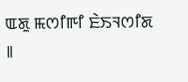ꯑꯗꯨ ꯃꯁꯤꯒꯤ ꯐꯥꯏꯜꯁꯤꯗ ꯫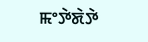ꯃꯦꯇꯥꯗꯥꯇꯥ